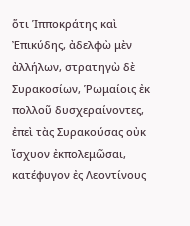ὅτι Ἱπποκράτης καὶ Ἐπικύδης, ἀδελφὼ μὲν ἀλλήλων, στρατηγὼ δὲ Συρακοσίων, Ῥωμαίοις ἐκ πολλοῦ δυσχεραίνοντες, ἐπεὶ τὰς Συρακούσας οὐκ ἴσχυον ἐκπολεμῶσαι, κατέφυγον ἐς Λεοντίνους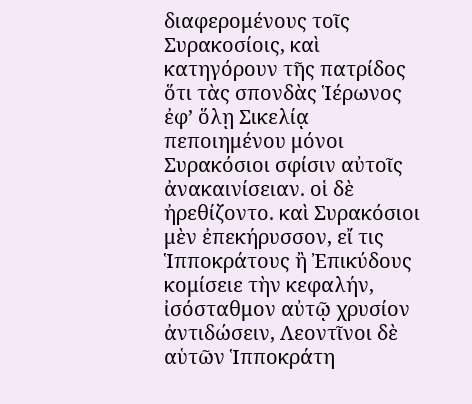διαφερομένους τοῖς Συρακοσίοις, καὶ κατηγόρουν τῆς πατρίδος ὅτι τὰς σπονδὰς Ἱέρωνος ἐφʼ ὅλῃ Σικελίᾳ πεποιημένου μόνοι Συρακόσιοι σφίσιν αὐτοῖς ἀνακαινίσειαν. οἱ δὲ ἠρεθίζοντο. καὶ Συρακόσιοι μὲν ἐπεκήρυσσον, εἴ τις Ἱπποκράτους ἢ Ἐπικύδους κομίσειε τὴν κεφαλήν, ἰσόσταθμον αὐτῷ χρυσίον ἀντιδώσειν, Λεοντῖνοι δὲ αὑτῶν Ἱπποκράτη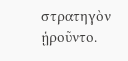στρατηγὸν ᾑροῦντο.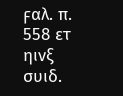ϝαλ. π. 558 ετ ηινξ συιδ.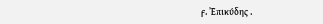ϝ. Ἐπικύδης .